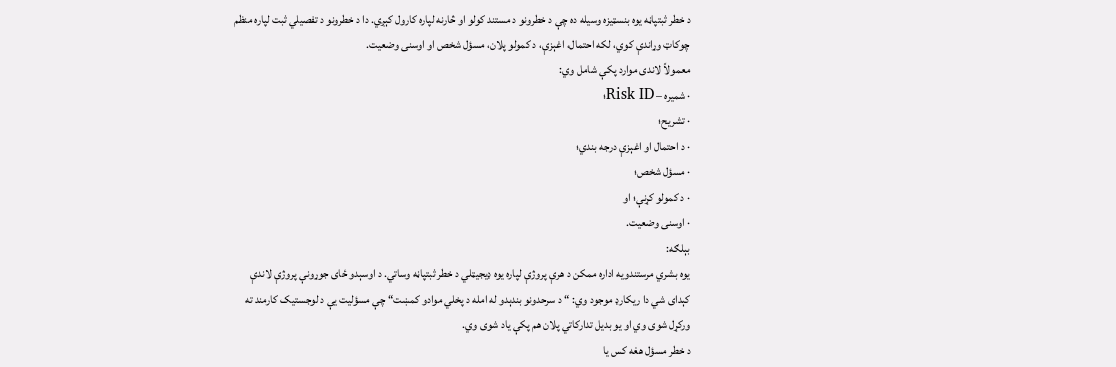د خطر ثبتپاڼه یوه بنسټیزه وسیله ده چې د خطرونو د مستند کولو او څارنه لپاره کارول کېږي. دا د خطرونو د تفصیلي ثبت لپاره منظم چوکاټ وړاندې کوي، لکه احتمال، اغېزې، د کمولو پلان، مسؤل شخص او اوسنی وضعیت.
معمولاً لاندی موارد پکې شامل وي:
· شمیره – Risk ID؛
· تشریح؛
· د احتمال او اغېزې درجه بندي؛
· مسؤل شخص؛
· د کمولو کړنې؛ او
· اوسنی وضعیت.
بېلګه:
یوه بشري مرستندویه اداره ممکن د هرې پروژې لپاره یوه ډیجیټلي د خطر ثبتپاڼه وساتي. د اوسېدو ځای جوړونې پروژې لاندې کېدای شي دا ریکارډ موجود وي: “ د سرحدونو بندېدو له امله د پخلي موادو کمښت“ چې مسؤلیت یې د لوجستیک کارمند ته ورکړل شوی وي او یو بدیل تدارکاتي پلان هم پکې یاد شوی وي.
د خطر مسؤل هغه کس یا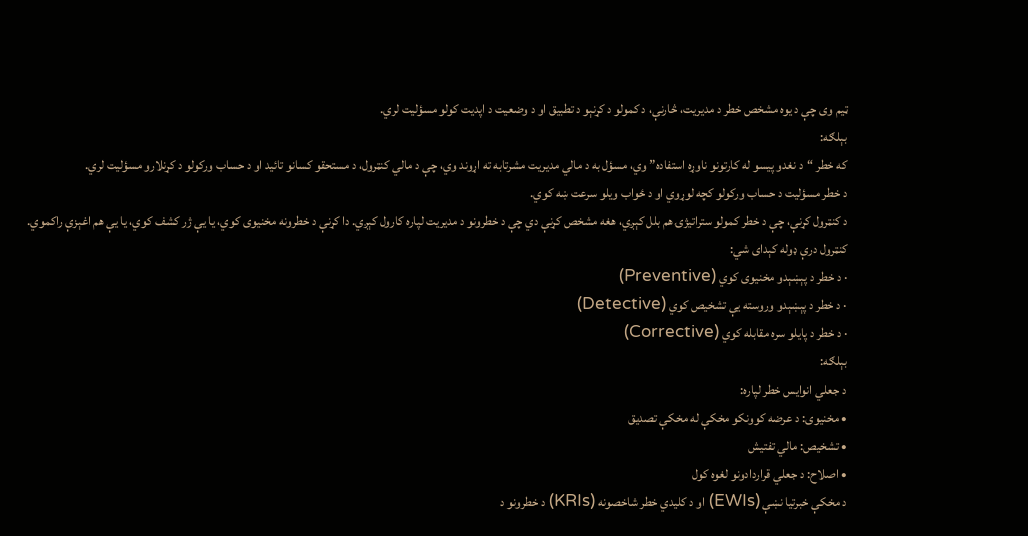ټیم وی چې د یوه مشخص خطر د مدیریت، څارنې، د کمولو د کړنېو د تطبیق او د وضعیت د اپدیت کولو مسؤلیت لري.
بېلګه:
که خطر “د نغدو پیسو له کارتونو ناوړه استفاده” وي، مسؤل به د مالي مدیریت مشرتابه ته اړوند وي، چې د مالي کنټرول، د مستحقو کسانو تائید او د حساب ورکولو د کړنلارو مسؤلیت لري.
د خطر مسؤلیت د حساب ورکولو کچه لوړوي او د ځواب ویلو سرعت ښه کوي.
د کنټرول کړنې، چې د خطر کمولو ستراتیژۍ هم بلل کېږي، هغه مشخص کړنې دي چې د خطرونو د مدیریت لپاره کارول کېږي. دا کړنې د خطرونه مخنیوی کوي، یا یې ژر کشف کوي، یا یې هم اغېزې راکموي.
کنټرول درې ډوله کېدای شي:
· د خطر د پېښېدو مخنیوی کوي (Preventive)
· د خطر د پېښېدو وروسته یې تشخیص کوي (Detective)
· د خطر د پایلو سره مقابله کوي (Corrective)
بېلګه:
د جعلي انوایس خطر لپاره:
• مخنیوی: د عرضه کوونکو مخکې له مخکې تصدیق
• تشخیص: مالي تفتیش
• اصلاح: د جعلي قراردادونو لغوه کول
د مخکې خبرتیا نښې (EWIs) او د کلیدي خطر شاخصونه (KRIs) د خطرونو د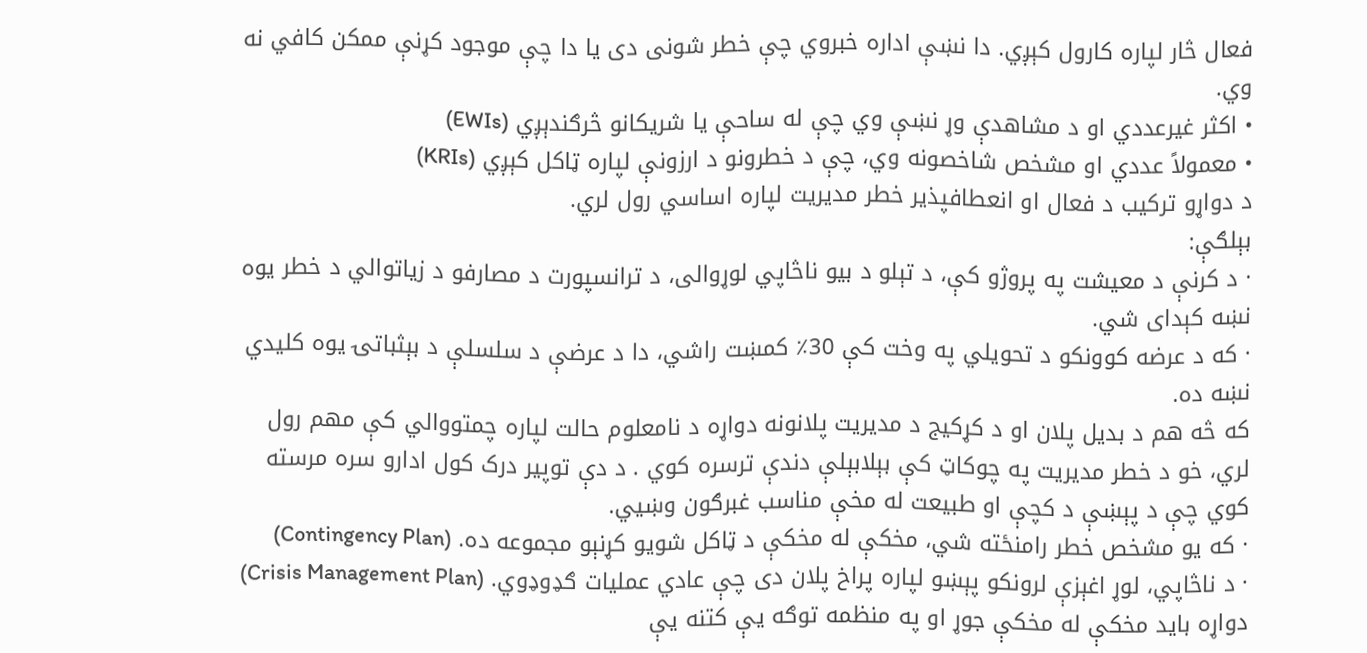فعال څار لپاره کارول کېږي. دا نښې اداره خبروي چې خطر شونی دی یا دا چې موجود کړنې ممکن کافي نه وي.
• اکثر غیرعددي او د مشاهدې وړ نښې وي چې له ساحې یا شریکانو څرګندېږي (EWIs)
• معمولاً عددي او مشخص شاخصونه وي، چې د خطرونو د ارزونې لپاره ټاکل کېږي (KRIs)
د دواړو ترکیب د فعال او انعطافپذیر خطر مدیریت لپاره اساسي رول لري.
بېلګې:
· د کرنې د معیشت په پروژو کې، د تېلو د بیو ناڅاپي لوړوالی، د ترانسپورت د مصارفو د زیاتوالي د خطر یوه نښه کېدای شي.
· که د عرضه کوونکو د تحویلي په وخت کې 30٪ کمښت راشي، دا د عرضې د سلسلې د بېثباتۍ یوه کلیدي نښه ده.
که څه هم د بدیل پلان او د کړکیج د مدیریت پلانونه دواړه د نامعلوم حالت لپاره چمتووالي کې مهم رول لري، خو د خطر مدیریت په چوکاټ کې بېلابېلې دندې ترسره کوي . د دې توپیر درک کول ادارو سره مرسته کوي چې د پېښې د کچې او طبیعت له مخې مناسب غبرګون وښيي.
· که یو مشخص خطر رامنځته شي، مخکې له مخکې د ټاکل شویو کړنېو مجموعه ده. (Contingency Plan)
· د ناڅاپي، لوړ اغېزې لرونکو پېښو لپاره پراخ پلان دی چې عادي عملیات ګډوډوي. (Crisis Management Plan)
دواړه باید مخکې له مخکې جوړ او په منظمه توګه یې کتنه یې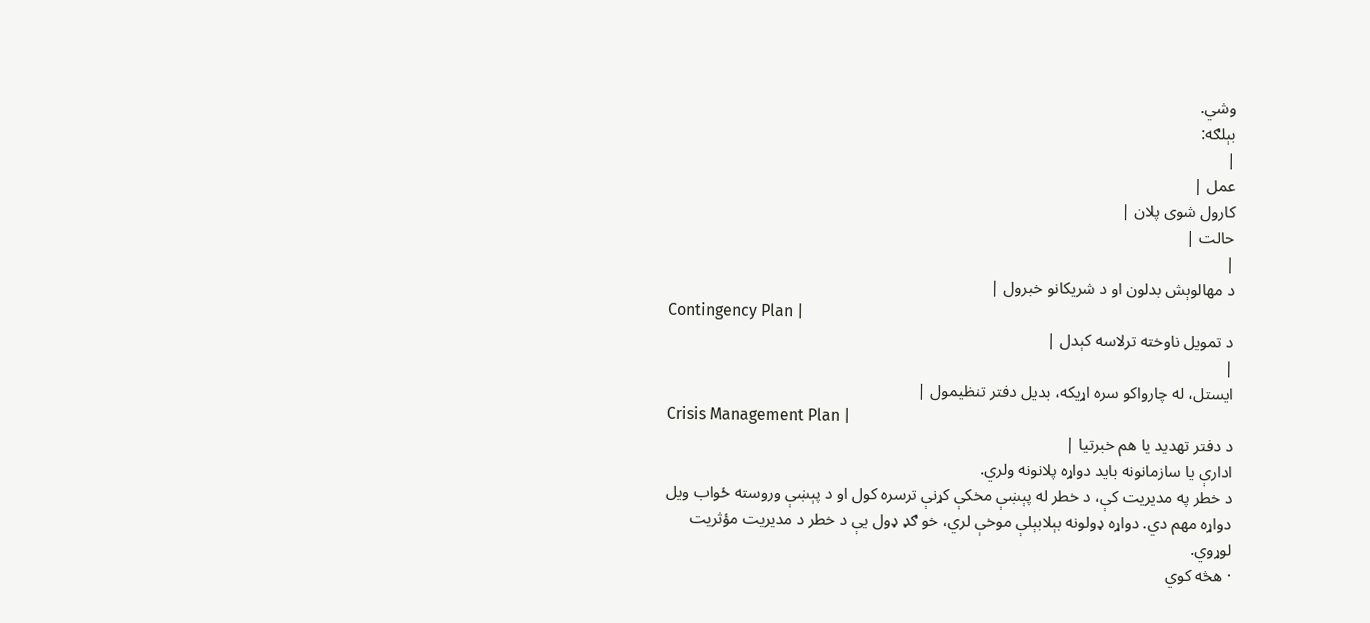وشي.
بېلګه:
|
عمل |
کارول شوی پلان |
حالت |
|
د مهالوېش بدلون او د شریکانو خبرول |
Contingency Plan |
د تمویل ناوخته ترلاسه کېدل |
|
ایستل، له چارواکو سره اړیکه، بدیل دفتر تنظیمول |
Crisis Management Plan |
د دفتر تهدید یا هم خبرتیا |
ادارې یا سازمانونه باید دواړه پلانونه ولري.
د خطر په مدیریت کې، د خطر له پېښې مخکې کړنې ترسره کول او د پېښې وروسته ځواب ویل دواړه مهم دي. دواړه ډولونه بېلابېلې موخې لري، خو ګډ ډول یې د خطر د مدیریت مؤثریت لوړوي.
· هڅه کوي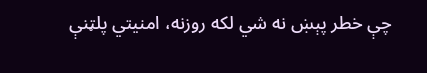چې خطر پېښ نه شي لکه روزنه، امنیتي پلټنې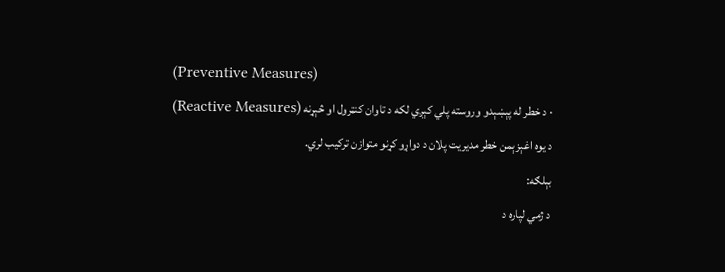(Preventive Measures)
· د خطر له پېښېدو وروسته پلي کېږي لکه د تاوان کنټرول او څېړنه (Reactive Measures)
د یوه اغېزېمن خطر مدیریت پلان د دواړو کړنو متوازن ترکیب لري.
بېلګه:
د ژمي لپاره د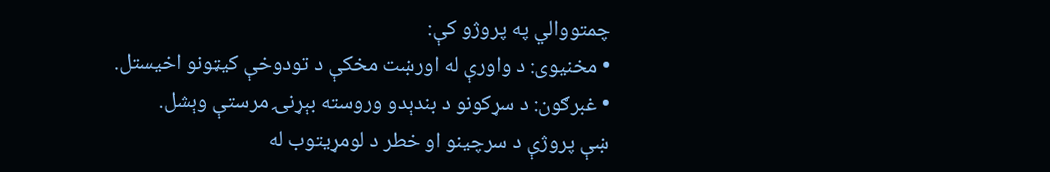چمتووالي په پروژو کې:
• مخنیوی: د واورې له اورښت مخکې د تودوخې کیټونو اخیستل.
• غبرګون: د سړکونو د بندېدو وروسته بېړنۍ مرستې وېشل.
ښې پروژې د سرچینو او خطر د لومړیتوب له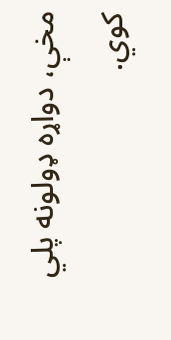مخې، دواړه ډولونه پلي کوي.